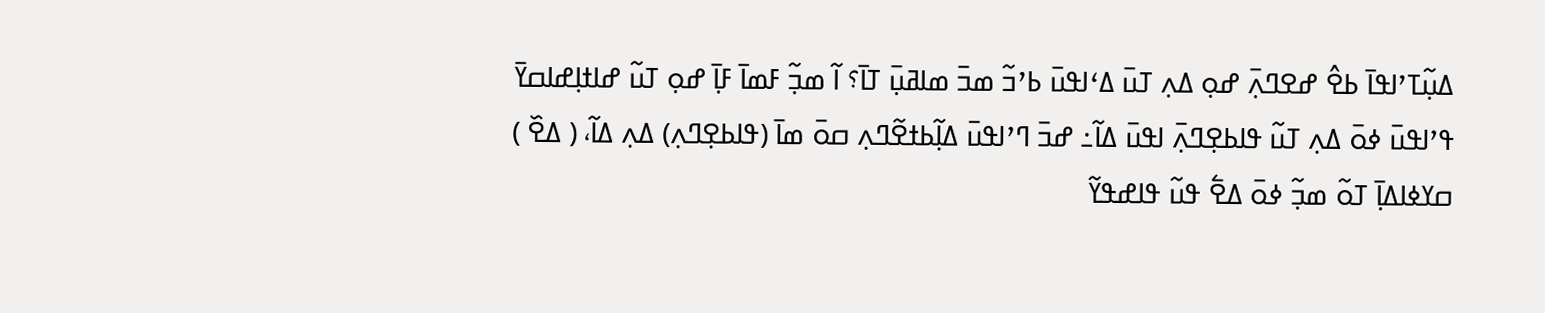ߡߎ߲߬ߠߴߊߟߊ߫ ߕߐ߮ ߝߐߣߍ߲߫ ߝߋ߲ ߡߍ߲ ߠߎ߫ ߡߵߊߟߎ߫ ߕߴߏ߬ ߘߏ߫ ߘߊߥߎ߲߫ ߠߊ߫؟ ߊ߬ ߘߏ߲߬ ߓߘߊ߫ ߓߊ߲߫ ߝߋ߲ ߠߎ߬ ߝߊߙߊ߲ߝߊߛߌ߫ ߟߴߊߟߎ߫ ߦߋ߫ ߡߍ߲ ߠߎ߬ ߟߊߕߐ߲ߣߍ߲߫ ߊߟߎ߫ ߡߊ߬߸ ߝߏ߫ ߣߴߊߟߎ߫ ߡߊ߲߬ߕߙߐ߬ߣߍ߲ ߛߋ߫ ߘߊ߫ (ߟߊߕߐ߲ߣߍ߲) ߡߍ߲ ߡߊ߬، ( ߡߐ߰ ) ߛߌߦߊߡߊ߲߫ ߠߋ߬ ߘߏ߲߬ ߦߋ߫ ߡߐ߱ ߟߎ߬ ߟߊߝߟߌ߬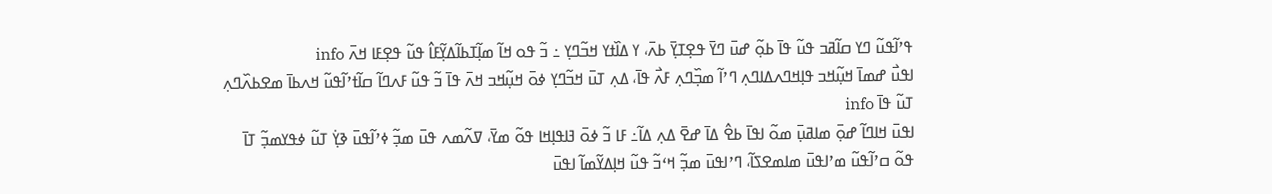ߟߴߊ߬ߟߎ߬ ߣߌ ߛߊ߬ߥߏ ߟߎ߬ ߟߊ߫ ߕߋ߲߬ ߝߎ߫ ߣߌ߫ ߟߐ߲ߠߌ߲߫ ߕߍ߫، ߌ ߡߊ߰ߙߌ ߞߏ߬ߣߌ߲ ߸ ߏ߬ ߟߋ ߞߊ߬ ߘߊ߲߬ߠߕߊ߬ߡߌ߲߬ߓߊ߮ ߟߎ߬ ߟߐ߲ߓߊ ߞߍ߫ info
ߊߟߎ߯ ߝߘߊ߫ ߞߎ߲߬ߞߏ ߟߊ߲ߞߣߍߡߊߣߍ߲ ߣߴߊ߬ ߘߏ߲߰ߣߍ߲ ߓߍ߯ ߟߊ߫، ߡߍ߲ ߠߎ߫ ߞߏ߬ߣߌ߲ ߦߋ߫ ߞߎ߲߬ߞߏ ߞߍ߫ ߟߊ߫ ߏ߬ ߟߎ߬ ߓߍߣߊ߬ ߛߊ߬ߙߴߊ߬ߟߎ߬ ߞߍߕߊ߫ ߘߐߕߍ߰ߣߍ߲ ߠߎ߬ ߟߊ߫ info
ߊߟߎ߫ ߞߊߣߊ߬ ߝߋ߲߫ ߘߊߥߎ߲߫ ߘߋ߬ ߊߟߊ߫ ߕߐ߮ ߡߊ߫ ߝߐ߫ ߡߍ߲ ߡߊ߬߸ ߓߊ ߏ߬ ߦߋ߫ ߔߊߟߊ߲ߞߊ ߟߋ߬ ߘߌ߫، ߜߍ߬ߘߍ ߟߎ߫ ߘߏ߲߬ ߦߴߊ߬ߟߎ߫ ߢߌ߲߭ ߠߎ߬ ߦߟߌߘߏ߲߬ ߠߊ߫ ߟߋ߬ ߛߴߊ߬ߟߎ߬ ߘߴߊߟߎ߫ ߘߊߘߐߖߊ߬، ߣߴߊߟߎ߫ ߘߏ߲߬ ߞߵߏ߬ ߟߎ߬ ߞߊ߲ߡߌ߬ߘߊ߬ ߊߟߎ߫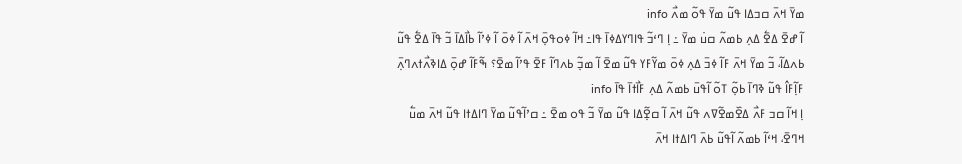ߘߌ߫ ߞߍ߫ ߛߏߡߊ ߟߎ߬ ߘߌ߫ ߟߋ߬ ߘߍ߯ info
ߊ߬ ߝߐ߫ ߡߐ߱ ߡߍ߲ ߕߘߍ߬ ߛߎ߭ ߘߌ߫ ߸ ߊ߲ ߣߵߏ߬ ߟߊߣߌߡߦߊ߫ ߟߊ߸ ߞߊ߬ ߦߋߟߋ߲߫ ߞߍ߫ ߊ߬ ߦߋ߫ ߊ߬ ߦߴߊ߬ ߕߊ߯ߡߊ߫ ߏ߬ ߟߊ߫ ߡߐ߱ ߟߎ߬ ߕߍߡߊ߬، ߏ߬ ߘߌ߫ ߞߍ߫ ߓߊ߬ ߦߏ߫ ߡߍ߲ ߦߋ߫ ߘߌ߬ߓߌ ߟߎ߬ ߘߐ߫ ߊ߬ ߘߏ߲߬ ߕߍߣߊ߬ ߓߐ߫ ߟߴߊ߬ ߘߐ߫؟ ߒ߬ߓߊ߬ ߝߋ߲߫ ߡߊߢߍ߯ߙߍߣߍ߲߫ ߓߊ߲߬ߓߊ߮ ߟߎ߬ ߢߣߊ߫ ߕߋ߲߬ ߠߋ߬ ߊ߬ߟߎ߫ ߕߘߍ߬ ߡߍ߲ ߓߊ߯ߙߊ߫ ߟߊ߫ info
ߊ߲ ߞߊ߬ ߛߏ ߓߍ߯ ߡߐ߰ߘߐ߬ߜߍ ߟߎ߬ ߞߍ߫ ߊ߬ ߛߐ߲߬ߡߊ ߟߎ߬ ߘߌ߫ ߏ߬ ߟߋ ߘߐ߫ ߸ ߛߴߊ߬ߟߎ߬ ߘߌ߫ ߣߊߡߙߊ ߟߎ߬ ߞߍ߫ ߘߎ߱ ߞߣߐ߫، ߞߵߊ߬ ߕߘߍ߬ ߊ߬ߟߎ߬ ߕߍ߫ ߣߊߡߙߊ ߞߍ߫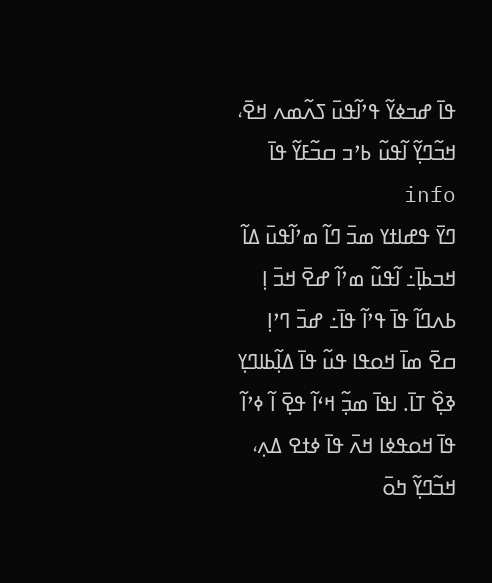ߟߊ߫ ߝߏߦߌ߬ ߟߴߊ߬ߟߎ߫ ߖߍ߬ߘߍ ߞߐ߫، ߞߏ߬ߣߌ߲߬ ߊ߬ߟߎ߬ ߕߴߏ ߛߏ߬ߓߌ߬ ߟߊ߫ info
ߣߌ߫ ߟߝߊߙߌ ߘߏ߫ ߣߊ߬ ߘߴߊ߬ߟߎ߫ ߡߊ߬ ߞߏߕߊ߲߫߸ ߊ߬ߟߎ߬ ߘߴߊ߬ ߝߐ߫ ߞߏ߫ ߊ߲ ߕߍߣߊ߬ ߟߊ߫ ߟߴߊ߬ ߟߊ߫߸ ߝߏ߫ ߣߴߊ߲ ߛߐ߫ ߘߊ߫ ߞߋߟߊ ߟߎ߬ ߟߊ߫ ߡߊ߲߬ߕߊߣߌ߲ ߢߐ߲߰ ߠߊ߫. ߊߟߊ߫ ߘߏ߲߬ ߞߵߊ߬ ߟߐ߲߫ ߊ߬ ߦߴߊ߬ ߟߊ߫ ߞߋߟߦߊ ߞߍ߫ ߟߊ߫ ߦߙߐ ߡߍ߲، ߞߏ߬ߣߌ߲߬ ߤߋ߫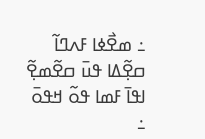߸ ߘߐ߯ߦߊ ߓߍߣߊ߬ ߛߐ߲߬ߡߊ ߟߎ߫ ߛߐ߬ߘߐ߲߬ ߊߟߊ߫ ߓߘߊ ߟߋ߬ ߞߟߋ߫ ߸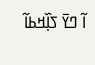ߊ߬ ߣߌ߫ ߖߊ߲߰ߞߕߊ߬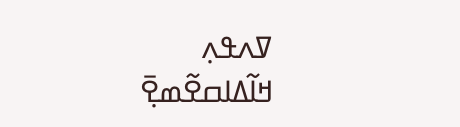ߜߍߟߍ߲ ߞߊ߬ߡߊߛߐ߬ߘߐ߲߫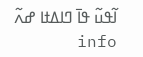ߊ߬ߟߎ߬ ߟߊ߫ ߣߊߡߙߊ ߝߍ߬ info